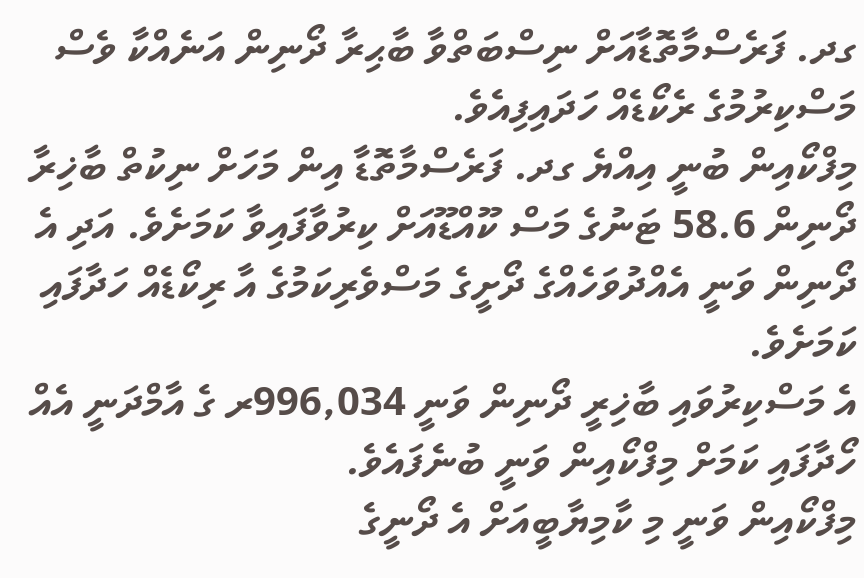ގދ. ފަރެސްމާތޮޑާއަށް ނިސްބަތްވާ ބާޙިރާ ދޯނިން އަނެއްކާ ވެސް މަސްކިރުމުގެ ރެކޯޑެއް ހަދައިފިއެވެ.
މިފްކޯއިން ބުނީ އިއްޔެ ގދ. ފަރެސްމާތޮޑާ އިން މަހަށް ނިކުތް ބާޚިރާ ދޯނިން 58.6 ޓަނުގެ މަސް ކޫއްޑޫއަށް ކިރުވާފައިވާ ކަމަށެވެ. އަދި އެ ދޯނިން ވަނީ އެއްދުވަހެއްގެ ދޯށީގެ މަސްވެރިކަމުގެ އާ ރިކޯޑެއް ހަދާފައި ކަމަށެވެ.
އެ މަސްކިރުވައި ބާޚިރީ ދޯނިން ވަނީ 996,034ރ ގެ އާމްދަނީ އެއް ހޯދާފައި ކަމަށް މިފްކޯއިން ވަނީ ބުނެފައެވެ.
މިފްކޯއިން ވަނީ މި ކާމިޔާބީއަށް އެ ދޯނީގެ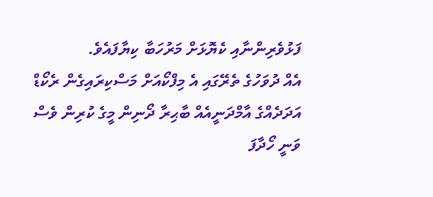ފަޅުވެރިންނާއި ކެޔޮޅަށް މަރުހަބާ ކިޔާފައެވެ.
އެއް ދުވަހުގެ ތެރޭގައި އެ މިފްކޯއަށް މަސްކިރައިގެން ރެކޯޑް އަދަދެއްގެ އާމްދަނީއެއް ބާޙިރާ ދޯނިން މީގެ ކުރިން ވެސް ވަނީ ހޯދާފަ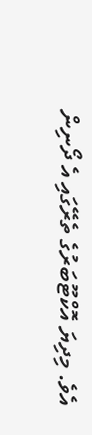އެވެ. މިދިޔަ އޮކްޓޫބަރުގެ ތެރޭގައި އެ ދޯނިން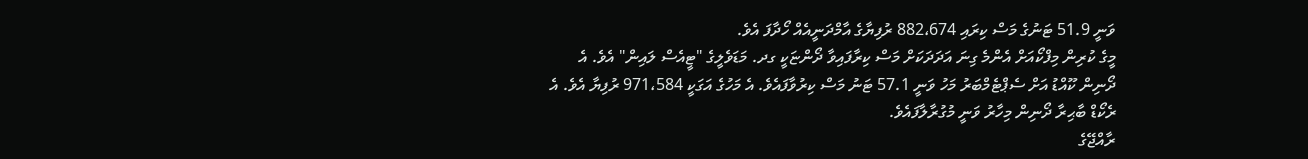ވަނީ 51.9 ޓަނުގެ މަސް ކިރައި 882،674 ރުފިޔާގެ އާމްދަނީއެއް ހޯދާފަ އެވެ.
މީގެ ކުރިން މިފްކޯއަށް އެންމެ ގިނަ އަދަދަކަށް މަސް ކިރާފައިވާ ދޯންޏަކީ ގދ. މަޑަވެލީގެ "ޓީއެސް ލައިން" އެވެ. އެ ދޯނިން ކޫއްޑު އަށް ސެޕްޓެމްބަރު މަހު ވަނީ 57.1 ޓަނު މަސް ކިރުވާފައެވެ. އެ މަހުގެ އަގަކީ 971،584 ރުފިޔާ އެވެ. އެ ރެކޯޑް ބާޙިރާ ދޯނިން މިހާރު ވަނީ މުގުރާލާފައެވެ.
ރާއްޖޭގެ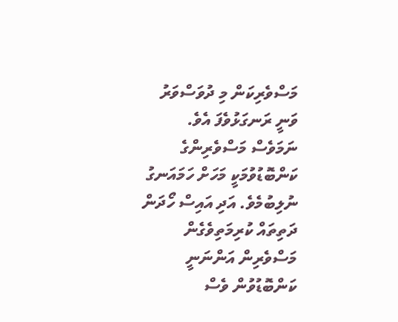މަސްވެރިކަން މި ދުވަސްވަރު ވަނީ ރަނގަޅުވެފަ އެވެ. ނަމަވެސް މަސްވެރިންގެ ކަންބޮޑުވުމަކީ މަހަށް ހަމައަނގު ނުލިބުމެވެ. އަދި އައިސް ހޯދަން ދަތިތައް ކުރިމަތިވެގެން މަސްވެރިން އަންނަނީ ކަންބޮޑުވުން ވެސް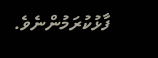ފާޅުކުރަމުންނެވެ.